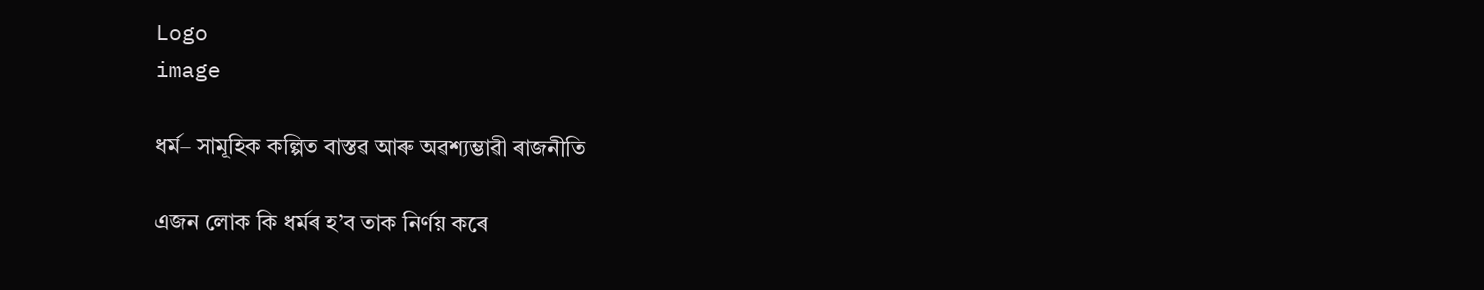Logo
image

ধৰ্ম– সামূহিক কল্পিত বাস্তৱ আৰু অৱশ্যম্ভাৱী ৰাজনীতি

এজন লোক কি ধৰ্মৰ হ’ব তাক নিৰ্ণয় কৰে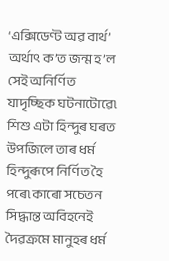‘এক্সিডেণ্ট অৱ বাৰ্থ’ অৰ্থাৎ ক’ত জন্ম হ’ল সেই অনিৰ্ণিত যাদৃচ্ছিক ঘটনাটোৱে৷ শিশু এটা হিন্দুৰ ঘৰত উপজিলে তাৰ ধৰ্ম হিন্দুৰূপে নিৰ্ণিত হৈ পৰে৷ কাৰো সচেতন সিদ্ধান্ত অবিহনেই দৈৱক্ৰমে মানুহৰ ধৰ্ম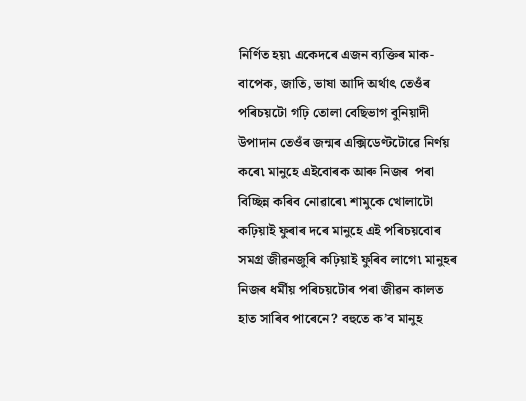নিৰ্ণিত হয়৷ একেদৰে এজন ব্যক্তিৰ মাক-বাপেক, জাতি, ভাষা আদি অৰ্থাৎ তেওঁৰ পৰিচয়টো গঢ়ি তোলা বেছিভাগ বুনিয়াদী উপাদান তেওঁৰ জন্মৰ এক্সিডেণ্টটোৱে নিৰ্ণয় কৰে৷ মানুহে এইবোৰক আৰু নিজৰ  পৰা বিচ্ছিন্ন কৰিব নোৱাৰে৷ শামুকে খোলাটো কঢ়িয়াই ফুৰাৰ দৰে মানুহে এই পৰিচয়বোৰ সমগ্ৰ জীৱনজুৰি কঢ়িয়াই ফুৰিব লাগে৷ মানুহৰ নিজৰ ধৰ্মীয় পৰিচয়টোৰ পৰা জীৱন কালত হাত সাৰিব পাৰেনে? বহুতে ক’ব মানুহ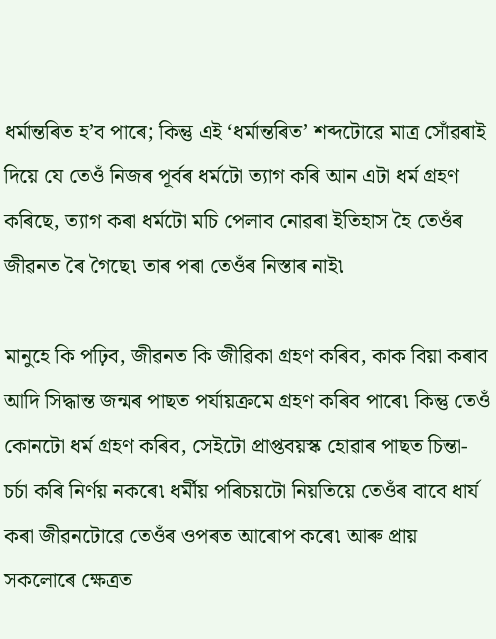ধৰ্মান্তৰিত হ’ব পাৰে; কিন্তু এই ‘ধৰ্মান্তৰিত’ শব্দটোৱে মাত্ৰ সোঁৱৰাই দিয়ে যে তেওঁ নিজৰ পূৰ্বৰ ধৰ্মটো ত্যাগ কৰি আন এটা ধৰ্ম গ্ৰহণ কৰিছে, ত্যাগ কৰা ধৰ্মটো মচি পেলাব নোৱৰা ইতিহাস হৈ তেওঁৰ জীৱনত ৰৈ গৈছে৷ তাৰ পৰা তেওঁৰ নিস্তাৰ নাই৷

মানুহে কি পঢ়িব, জীৱনত কি জীৱিকা গ্ৰহণ কৰিব, কাক বিয়া কৰাব আদি সিদ্ধান্ত জন্মৰ পাছত পৰ্যায়ক্ৰমে গ্ৰহণ কৰিব পাৰে৷ কিন্তু তেওঁ কোনটো ধৰ্ম গ্ৰহণ কৰিব, সেইটো প্ৰাপ্তবয়স্ক হোৱাৰ পাছত চিন্তা-চৰ্চা কৰি নিৰ্ণয় নকৰে৷ ধৰ্মীয় পৰিচয়টো নিয়তিয়ে তেওঁৰ বাবে ধাৰ্য কৰা জীৱনটোৱে তেওঁৰ ওপৰত আৰোপ কৰে৷ আৰু প্ৰায় সকলোৰে ক্ষেত্ৰত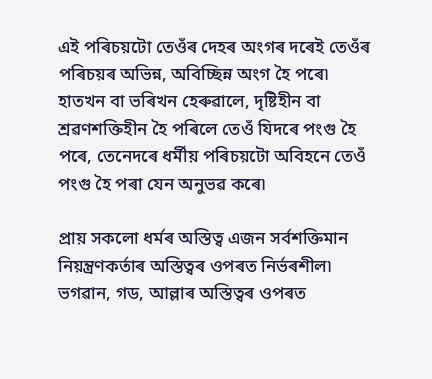এই পৰিচয়টো তেওঁৰ দেহৰ অংগৰ দৰেই তেওঁৰ পৰিচয়ৰ অভিন্ন, অবিচ্ছিন্ন অংগ হৈ পৰে৷ হাতখন বা ভৰিখন হেৰুৱালে, দৃষ্টিহীন বা শ্ৰৱণশক্তিহীন হৈ পৰিলে তেওঁ যিদৰে পংগু হৈ পৰে, তেনেদৰে ধৰ্মীয় পৰিচয়টো অবিহনে তেওঁ পংগু হৈ পৰা যেন অনুভৱ কৰে৷

প্ৰায় সকলো ধৰ্মৰ অস্তিত্ব এজন সৰ্বশক্তিমান নিয়ন্ত্ৰণকৰ্তাৰ অস্তিত্বৰ ওপৰত নিৰ্ভৰশীল৷ ভগৱান, গড, আল্লাৰ অস্তিত্বৰ ওপৰত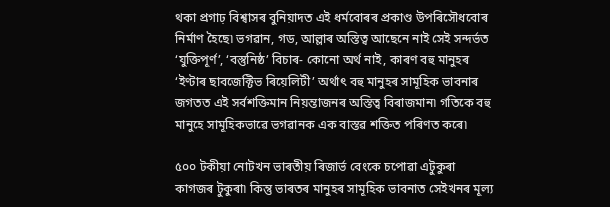থকা প্ৰগাঢ় বিশ্বাসৰ বুনিয়াদত এই ধৰ্মবোৰৰ প্ৰকাণ্ড উপৰিসৌধবোৰ নিৰ্মাণ হৈছে৷ ভগৱান, গড, আল্লাৰ অস্তিত্ব আছেনে নাই সেই সন্দৰ্ভত ‘যুক্তিপূৰ্ণ’, ‘বস্তুনিষ্ঠ’ বিচাৰ- কোনো অৰ্থ নাই, কাৰণ বহু মানুহৰ ‘ইণ্টাৰ ছাবজেক্টিভ ৰিয়েলিটী’ অৰ্থাৎ বহু মানুহৰ সামূহিক ভাবনাৰ জগতত এই সৰ্বশক্তিমান নিয়ন্তাজনৰ অস্তিত্ব বিৰাজমান৷ গতিকে বহু মানুহে সামূহিকভাৱে ভগৱানক এক বাস্তৱ শক্তিত পৰিণত কৰে৷

৫০০ টকীয়া নোটখন ভাৰতীয় ৰিজাৰ্ভ বেংকে চপোৱা এটুকুৰা কাগজৰ টুকুৰা৷ কিন্তু ভাৰতৰ মানুহৰ সামূহিক ভাবনাত সেইখনৰ মূল্য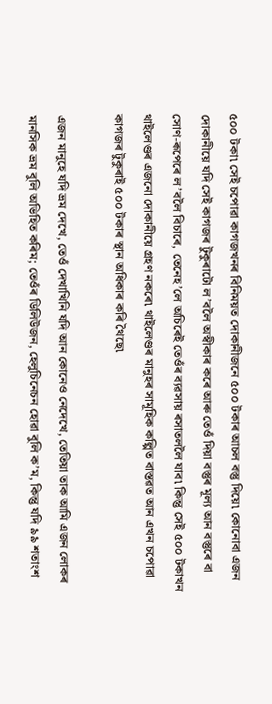৫০০ টকা৷ সেই চপোৱা কাগজখনৰ বিনিময়ত দোকানীজনে ৫০০ টকাৰ আচল বস্তু দিয়ে৷ কোনোবা এজন দোকানীয়ে যদি সেই কাগজৰ টুকুৰাটো ল’বলৈ অস্বীকাৰ কৰে আৰু তেওঁ দিয়া বস্তুৰ মূল্য আন বস্তুৰে বা সোণ-ৰূপেৰে ল’বলৈ বিচাৰে, তেনেহ’লে অচিৰেই তেওঁৰ ব্যৱসায় ৰসাতললৈ যাব৷ কিন্তু সেই ৫০০ টকাখন থাইলেণ্ডৰ এজনো দোকানীয়ে গ্ৰহণ নকৰে৷ থাইলেণ্ডৰ মানুহৰ সামূহিক কল্পিত বাস্তৱত আন এখন চপোৱা কাগজৰ টুকুৰাই ৫০০ টকাৰ স্থান অধিকাৰ কৰি থৈছে৷

এজন মানুহে যদি ভ্ৰম দেখে, তেওঁ দেখাখিনি যদি আন কোনেও নেদেখে, তেতিয়া তাক আমি এজন লোকৰ মানসিক ভ্ৰম বুলি অভিহিত কৰিম; তেওঁৰ ডিলিউজন, হেলুচিনেচন হোৱা বুলি ক’ম, কিন্তু যদি ৯৯ শতাংশ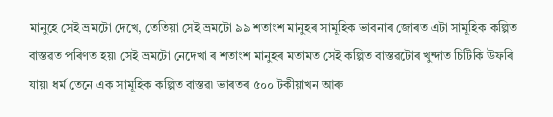মানুহে সেই ভ্ৰমটো দেখে, তেতিয়া সেই ভ্ৰমটো ৯৯ শতাংশ মানুহৰ সামূহিক ভাবনাৰ জোৰত এটা সামূহিক কল্পিত বাস্তৱত পৰিণত হয়৷ সেই ভ্ৰমটো নেদেখা ৰ শতাংশ মানুহৰ মতামত সেই কল্পিত বাস্তৱটোৰ খুন্দাত চিটিকি উফৰি যায়৷ ধৰ্ম তেনে এক সামূহিক কল্পিত বাস্তৱ৷ ভাৰতৰ ৫০০ টকীয়াখন আৰু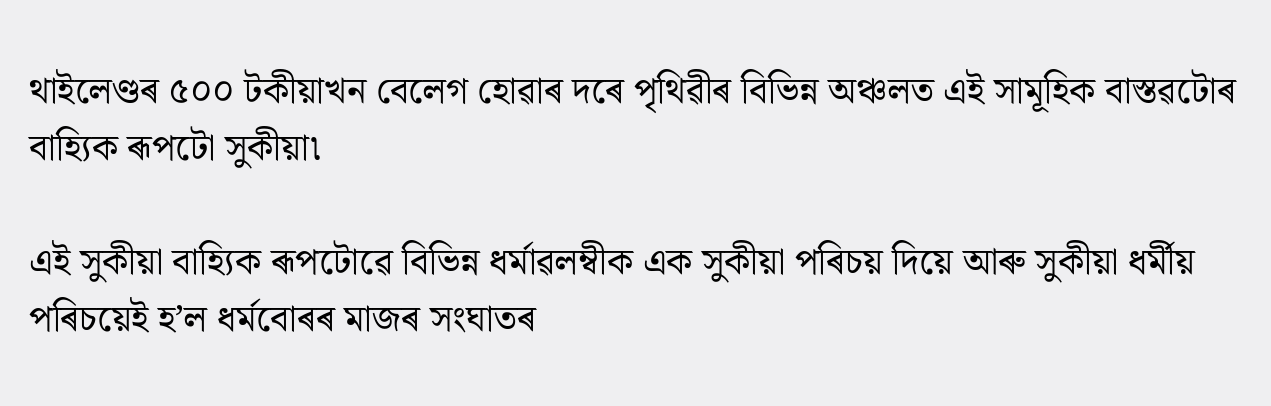থাইলেণ্ডৰ ৫০০ টকীয়াখন বেলেগ হোৱাৰ দৰে পৃথিৱীৰ বিভিন্ন অঞ্চলত এই সামূহিক বাস্তৱটোৰ বাহ্যিক ৰূপটো সুকীয়া৷

এই সুকীয়া বাহ্যিক ৰূপটোৱে বিভিন্ন ধৰ্মাৱলম্বীক এক সুকীয়া পৰিচয় দিয়ে আৰু সুকীয়া ধৰ্মীয় পৰিচয়েই হ’ল ধৰ্মবোৰৰ মাজৰ সংঘাতৰ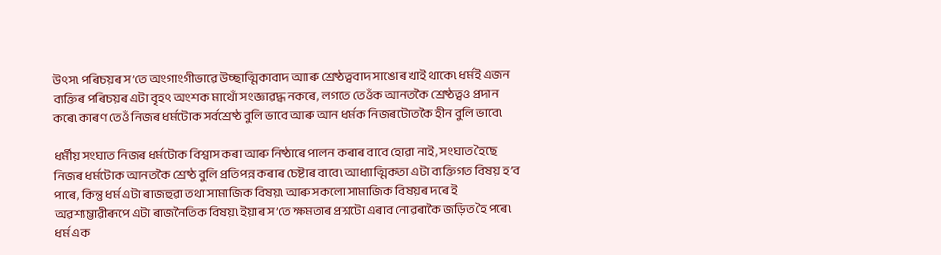উৎস৷ পৰিচয়ৰ স’তে অংগাংগীভাৱে উচ্ছাত্মিকাবাদ আাৰু শ্ৰেষ্ঠত্ববাদ সাঙোৰ খাই থাকে৷ ধৰ্মই এজন ব্যক্তিৰ পৰিচয়ৰ এটা বৃহৎ অংশক মাথোঁ সংজ্ঞাৱদ্ধ নকৰে, লগতে তেওঁক আনতকৈ শ্ৰেষ্ঠত্বও প্ৰদান কৰে৷ কাৰণ তেওঁ নিজৰ ধৰ্মটোক সৰ্বশ্ৰেষ্ঠ বুলি ভাবে আৰু আন ধৰ্মক নিজৰটোতকৈ হীন বুলি ভাবে৷

ধৰ্মীয় সংঘাত নিজৰ ধৰ্মটোক বিশ্বাস কৰা আৰু নিষ্ঠাৰে পালন কৰাৰ বাবে হোৱা নাই, সংঘাত হৈছে নিজৰ ধৰ্মটোক আনতকৈ শ্ৰেষ্ঠ বুলি প্ৰতিপন্ন কৰাৰ চেষ্টাৰ বাবে৷ আধ্যাত্মিকতা এটা ব্যক্তিগত বিষয় হ’ব পাৰে, কিন্তু ধৰ্ম এটা ৰাজহুৱা তথা সামাজিক বিষয়৷ আৰু সকলো সামাজিক বিষয়ৰ দৰে ই অৱশ্যম্ভাৱীৰূপে এটা ৰাজনৈতিক বিষয়৷ ইয়াৰ স’তে ক্ষমতাৰ প্ৰশ্নটো এৰাব নোৱৰাকৈ জড়িত হৈ পৰে৷ ধৰ্ম এক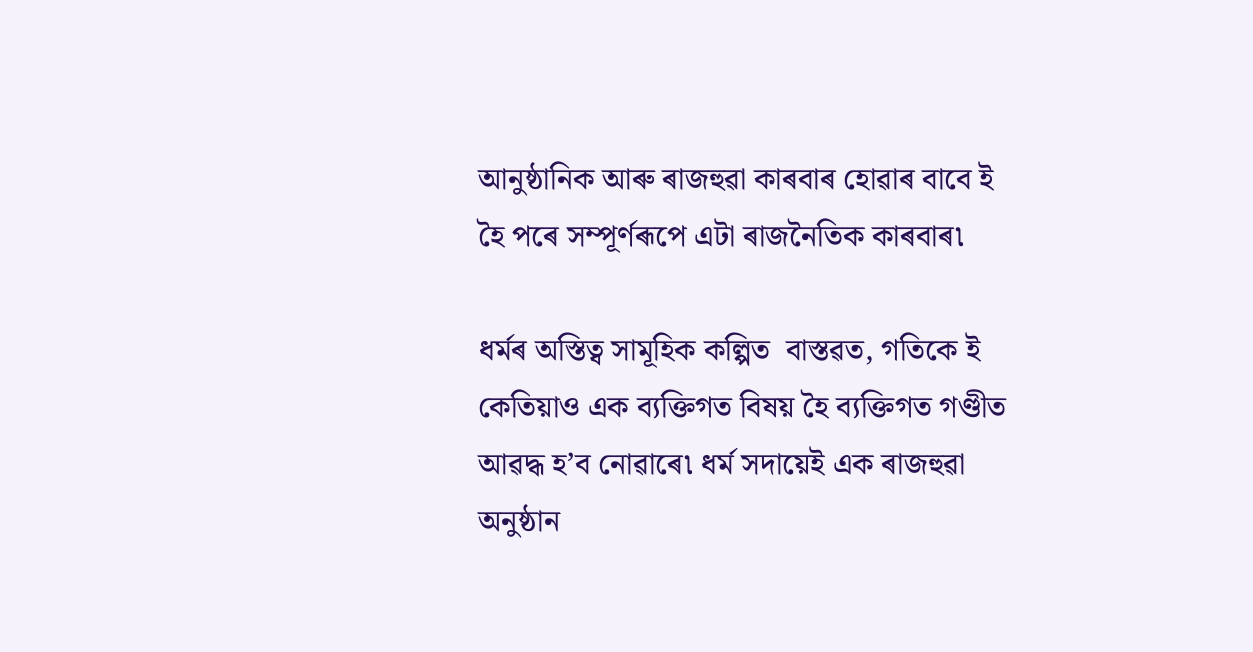আনুষ্ঠানিক আৰু ৰাজহুৱা কাৰবাৰ হোৱাৰ বাবে ই হৈ পৰে সম্পূৰ্ণৰূপে এটা ৰাজনৈতিক কাৰবাৰ৷

ধৰ্মৰ অস্তিত্ব সামূহিক কল্পিত  বাস্তৱত, গতিকে ই কেতিয়াও এক ব্যক্তিগত বিষয় হৈ ব্যক্তিগত গণ্ডীত আৱদ্ধ হ’ব নোৱাৰে৷ ধৰ্ম সদায়েই এক ৰাজহুৱা অনুষ্ঠান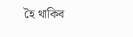হৈ থাকিব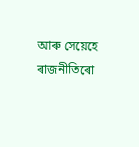আৰু সেয়েহে ৰাজনীতিৰো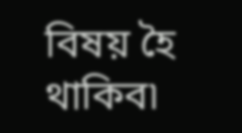বিষয় হৈ থাকিব৷